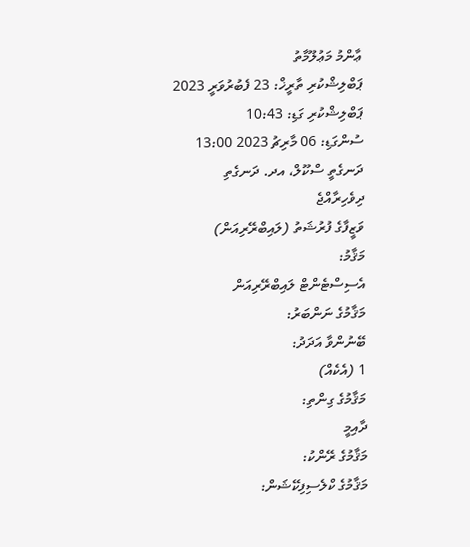ޢާންމު މަޢުލޫމާތު
ޕަބްލިޝްކުރި ތާރީޚް: 23 ފެބުރުވަރީ 2023
ޕަބްލިޝްކުރި ގަޑި: 10:43
ސުންގަޑި: 06 މާރިޗު 2023 13:00
ދަނގެތީ ސްކޫލް، އދ. ދަނގެތި
ދިވެހިރާއްޖެ
ވަޒީފާގެ ފުރުޝަތު (ލައިބްރޭރިއަން)
މަޤާމު:
އެސިސްޓެންޓް ލައިބްރޭރިއަން
މަޤާމުގެ ނަންބަރު:
ބޭނުންވާ އަދަދު:
1 (އެކެއް)
މަޤާމުގެ ގިންތި:
ދާއިމީ
މަޤާމުގެ ރޭންކު:
މަޤާމުގެ ކްލެސިފިކޭޝަން: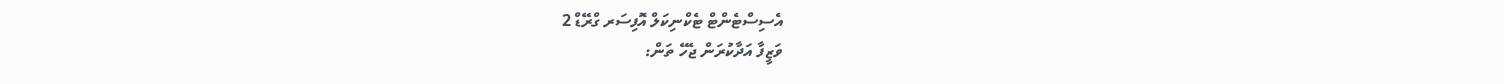އެސިސްޓެންޓް ޓެކްނިކަލް އޮފިސަރ ގްރޭޑް 2
ވަޒީފާ އަދާކުރަން ޖެހޭ ތަން: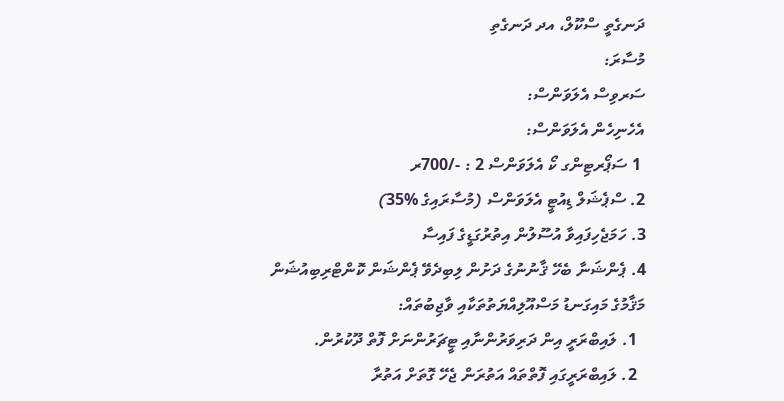ދަނގެތީ ސްކޫލް، އދ ދަނގެތި
މުސާރަ:
ސަރވިސް އެލަވަންސް:
އެހެނިހެން އެލަވަންސް:
 1 ސަޕޯރޓިންގ ކޯ އެލަވަންސް 2 : -/700ރ
2. ސްޕެޝަލް ޑިއުޓީ އެލަވަންސް (މުސާރައިގެ %35)
3. ހަމަޖެހިފައިވާ އުސޫލުން އިތުރުގަޑީގެ ފައިސާ
4. ޕެންޝަނާ ބެހޭ ޤާނުނުގެ ދަށުން ލިބިދެވޭ ޕެންޝަން ކޮންޓްރިބިއުޝަން
މަޤާމުގެ މައިގަނޑު މަސްއޫލިއްޔަތުތަކާއި ވާޖިބުތައް:
  1. ލައިބްރަރީ އިން ދަރިވަރުންނާއި ޓީޗަރުންނަށް ފޮތް ދޫކުރުން.
  2. ލައިބްރަރީގައި ފޮތްތައް އަތުރަން ޖެހޭ ގޮތަށް އަތުރާ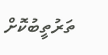ތަރުތީބުކޮށް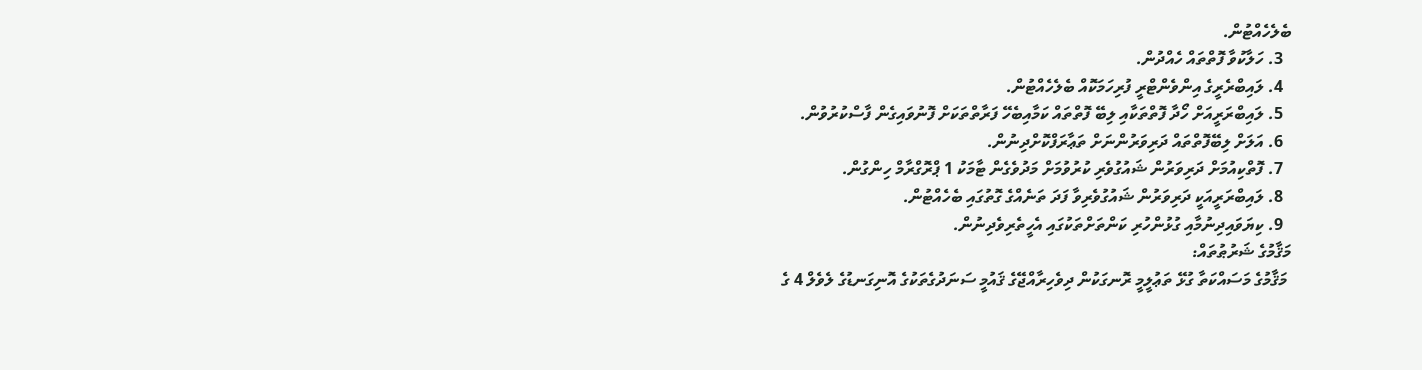ބެލެހެއްޓުން.
  3. ހަލާކުވާ ފޮތްތައް ހެއްދުން.
  4. ލައިބްރެރީގެ އިންވެންޓްރީ ފުރިހަމަކޮއް ބެލެހެއްޓުން.
  5. ލައިބްރަރީއަށް ހޯދާ ފޮތްތަކާއި ލިބޭ ފޮތްތައް ކަމާއިބެހޭ ފަރާތްތަކަށް ފޮނުވައިގެން ފާސްކުރުވުން.
  6. އަލަށް ލިބޭފޮތްތައް ދަރިވަރުންނަށް ތަޢާރަފްކޮށްދިނުން.
  7. ފޮތްކިއުމަށް ދަރިވަރުން ޝައުގުވެރި ކުރުވުމަށް މަދުވެގެން ޓާމަކު 1 ޕްރޮގްރާމް ހިންގުން.
  8. ލައިބްރަރީއަކީ ދަރިވަރުން ޝައުގުވެރިވާ ފަދަ ތަނެއްގެ ގޮތުގައި ބެހެއްޓުން.
  9. ކިޔަވައިދިނުމާއި ގުޅުންހުރި ކަންތަށްތަކުގައި އެހީތެރިވެދިނުން.
މަޤާމުގެ ޝަރުޠުތައް:
 މަޤާމުގެ މަސައްކަތާ ގުޅޭ ތަޢުލީމީ ރޮނގަކުން ދިވެހިރާއްޖޭގެ ޤައުމީ ސަނަދުގެތަކުގެ އޮނިގަނޑުގެ ލެވެލް 4 ގެ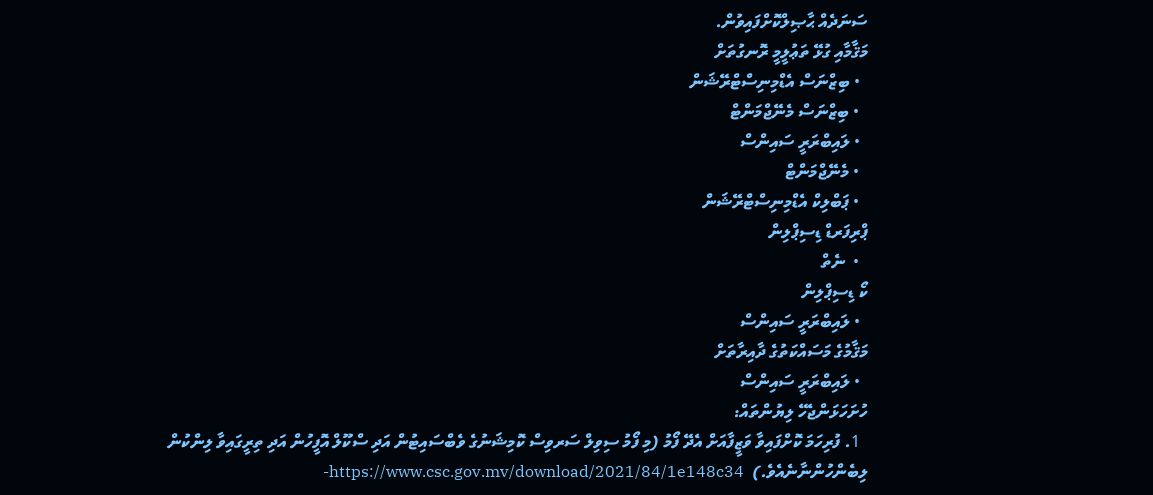ސަނަދެއް ޙާޞިލްކޮށްފައިވުން.
މަޤާމާއި ގުޅޭ ތަޢުލީމީ ރޮނގުތަށް
  • ބިޒްނަސް އެޑްމިނިސްޓްރޭޝަން
  • ބިޒްނަސް މެނޭޖްމަންޓް
  • ލައިބްރަރީ ސައިންސް
  • މެނޭޖްމަންޓް
  • ޕަބްލިކް އެޑްމިނިސްޓްރޭޝަން
ޕްރިފަރޑް ޑިސިޕްލިން
  •  ނެތް
ކޯ ޑިސިޕްލިން
  • ލައިބްރަރީ ސައިންސް
މަޤާމުގެ މަސައްކަތުގެ ދާއިރާތަށް
  • ލައިބްރަރީ ސައިންސް
ހުށަހަޅަންޖެހޭ ލިޔުންތައް:
  1. ފުރިހަމަ ކޮށްފައިވާ ވަޒީފާއަށް އެދޭ ފޯމު (މި ފޯމު ސިވިލް ސަރވިސް ކޮމިޝަނުގެ ވެބްސައިޓުން އަދި ސްކޫލް އޮފީހުން އަދި ތިރީގައިވާ ލިންކުން ލިބެންހުންނާނެއެވެ.)  https://www.csc.gov.mv/download/2021/84/1e148c34-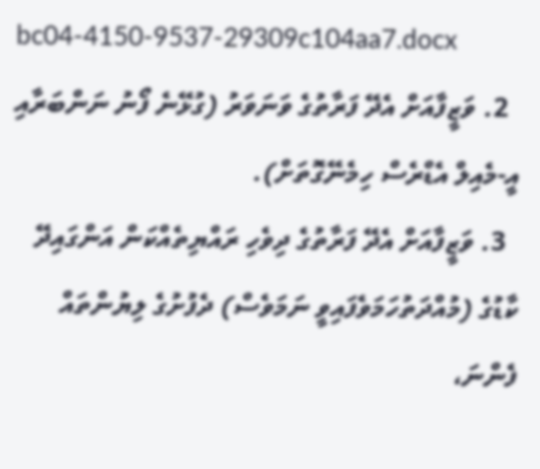bc04-4150-9537-29309c104aa7.docx
  2. ވަޒީފާއަށް އެދޭ ފަރާތުގެ ވަނަވަރު (ގުޅޭނެ ފޯނު ނަންބަރާއި އީ-މެއިލް އެޑްރެސް ހިމެނޭގޮތަށް).
  3. ވަޒީފާއަށް އެދޭ ފަރާތުގެ ދިވެހި ރައްޔިތެއްކަން އަންގައިދޭ ކާޑުގެ (މުއްދަތުހަމަވެފައިވީ ނަމަވެސް) ދެފުށުގެ ލިޔުންތައް ފެންނަ،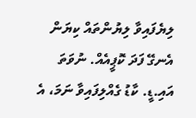ލިޔެފައިވާ ލިޔުންތައް ކިޔަން އެނގޭ ފަދަ ކޮޕީއެއް. ނުވަތަ އައި.ޑީ. ކާޑު ގެއްލިފައިވާ ނަމަ، އެ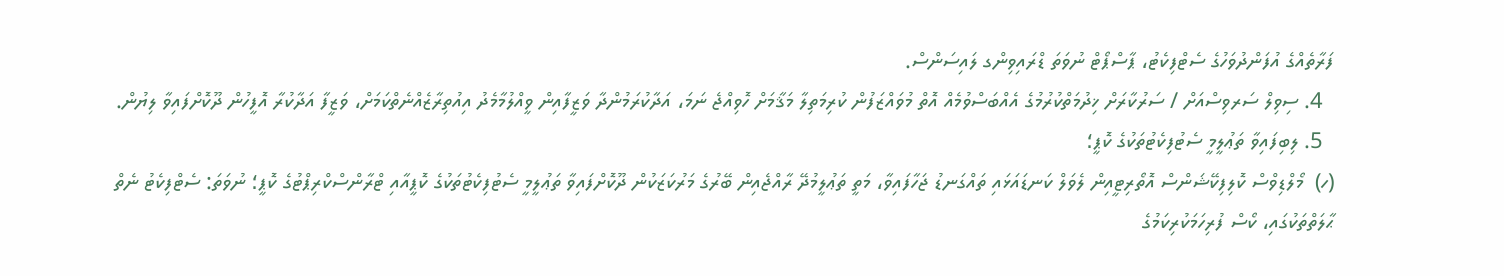ފަރާތެއްގެ އުފަންދުވަހުގެ ސެޓްފިކެޓު، ޕާސްޕޯޓް ނުވަތަ ޑްރައިވިންގ ލައިސަންސް.
  4. ސިވިލް ސަރވިސްއަށް / ސަރުކާރަށް ޚިދުމަތްކުރުމުގެ އެއްބަސްވުމެއް އޮތް މުވައްޒަފުން ކުރިމަތިލާ މަޤާމަށް ހޮވިއްޖެ ނަމަ، އަދާކުރަމުންދާ ވަޒީފާއިން ވީއްލުމާމެދު އިއުތިރާޒެއްނެތްކަމަށް، ވަޒީފާ އަދާކުރާ އޮފީހުން ދޫކޮށްފައިވާ ލިޔުން.
  5. ލިބިފައިވާ ތަޢުލީމީ ސެޓުފިކެޓުތަކުގެ ކޮޕީ؛
(ހ)  މޯލްޑިވްސް ކޮލިފިކޭޝަންސް އޮތޯރިޓީއިން ލެވަލް ކަނޑައަޅައި ތައްގަނޑު ޖަހާފައިވާ، މަތީ ތަޢުލީމުދޭ ރާއްޖެއިން ބޭރުގެ މަރުކަޒަކުން ދޫކޮށްފައިވާ ތަޢުލީމީ ސެޓުފިކެޓުތަކުގެ ކޮޕީއާއި ޓްރާންސްކްރިޕްޓުގެ ކޮޕީ؛ ނުވަތަ: ސެޓްފިކެޓު ނެތް ޙާލަތްތަކުގައި، ކޯސް ފުރިހަމަކުރިކަމުގެ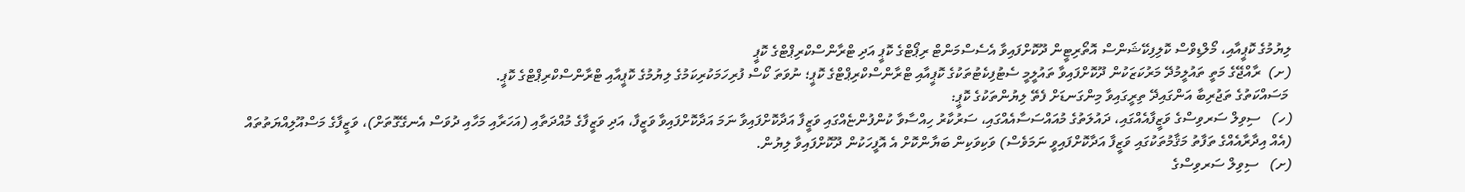ލިޔުމުގެ ކޮޕީއާއި، މޯލްޑިވްސް ކޮލިފިކޭޝަންސް އޮތޯރިޓީން ދޫކޮށްފައިވާ އެސެސްމަންޓް ރިޕޯޓްގެ ކޮޕީ އަދި ޓްރާންސްކްރިޕްޓްގެ ކޮޕީ
(ށ)  ރާއްޖޭގެ މަތީ ތައުލީމުދޭ މަރުކަޒަކުން ދޫކޮށްފައިވާ ތައުލީމީ ސެޓުފިކެޓުތަކުގެ ކޮޕީއާއި ޓްރާންސްކްރިޕްޓްގެ ކޮޕީ؛ ނުވަތަ ކޯސް ފުރިހަމަކުރިކަމުގެ ލިޔުމުގެ ކޮޕީއާއި ޓްރާންސްކްރިޕްޓްގެ ކޮޕީ.
 މަސައްކަތުގެ ތަޖުރިބާ އަންގައިދޭ ތިރީގައިވާ މިންގަނޑަށް ފެތޭ ލިޔުންތަކުގެ ކޮޕީ:
(ހ)   ސިވިލް ސަރވިސްގެ ވަޒީފާއެއްގައި، ދައުލަތުގެ މުއައްސަސާއެއްގައި، ސަރުކާރު ހިއްސާވާ ކުންފުންޏެއްގައި ވަޒީފާ އަދާކޮށްފައިވާ ނަމަ އަދާކޮށްފައިވާ ވަޒީފާ، އަދި ވަޒީފާގެ މުއްދަތާއި (އަހަރާއި މަހާއި ދުވަސް އެނގޭގޮތަށް)، ވަޒީފާގެ މަސްއޫލިއްޔަތުތައް (އެއް އިދާރާއެއްގެ ތަފާތު މަޤާމުތަކުގައި ވަޒީފާ އަދާކޮށްފައިވީ ނަމަވެސް) ވަކިވަކިން ބަޔާންކޮށް އެ އޮފީހަކުން ދޫކޮށްފައިވާ ލިޔުން.
(ށ)   ސިވިލް ސަރވިސްގެ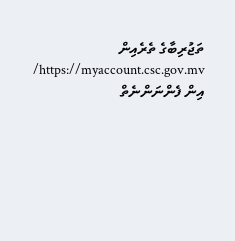ތަޖުރިބާގެ ތެރެއިން https://myaccount.csc.gov.mv/ އިން ފެންނަންނެތް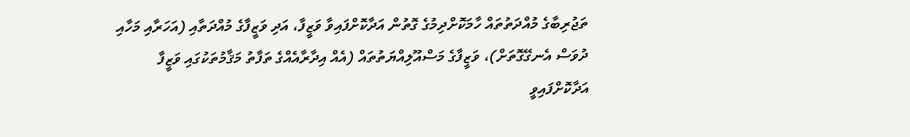ތަޖުރިބާގެ މުއްދަތުތައް ހާމަކޮށްދިމުގެ ގޮތުން އަދާކޮށްފައިވާ ވަޒީފާ، އަދި ވަޒީފާގެ މުއްދަތާއި (އަހަރާއި މަހާއި ދުވަސް އެނގޭގޮތަށް)، ވަޒީފާގެ މަސްއޫލިއްޔަތުތައް (އެއް އިދާރާއެއްގެ ތަފާތު މަޤާމުތަކުގައި ވަޒީފާ އަދާކޮށްފައިވީ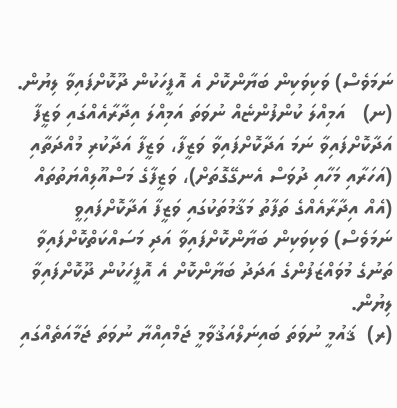ނަމަވެސް) ވަކިވަކިން ބަޔާންކޮށް އެ އޮފީހަކުން ދޫކޮށްފައިވާ ލިޔުން.
(ނ)   އަމިއްލަ ކުންފުންޏެއް ނުވަތަ އަމިއްލަ އިދާރާއެއްގައި ވަޒީފާ އަދާކޮށްފައިވާ ނަމަ އަދާކޮށްފައިވާ ވަޒީފާ، ވަޒީފާ އަދާކުރި މުއްދަތާއި (އަހަރާއި މަހާއި ދުވަސް އެނގޭގޮތަށް)، ވަޒީފާގެ މަސްއޫލިއްޔަތުތައް (އެއް އިދާރާއެއްގެ ތަފާތު މަޤާމުތަކުގައި ވަޒީފާ އަދާކޮށްފައިވީ ނަމަވެސް) ވަކިވަކިން ބަޔާންކޮށްފައިވާ އަދި މަސައްކަތްކޮށްފައިވާ ތަނުގެ މުވައްޒަފުންގެ އަދަދު ބަޔާންކޮށް އެ އޮފީހަކުން ދޫކޮށްފައިވާ ލިޔުން.
(ރ)  ޤައުމީ ނުވަތަ ބައިނަލްއަޤުވާމީ ޖަމްއިއްޔާ ނުވަތަ ޖަމާއަތެއްގައި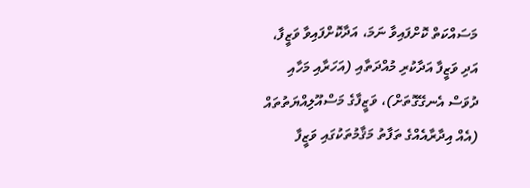މަސައްކަތް ކޮށްފައިވާ ނަމަ، އަދާކޮށްފައިވާ ވަޒީފާ، އަދި ވަޒީފާ އަދާކުރި މުއްދަތާއި (އަހަރާއި މަހާއި ދުވަސް އެނގޭގޮތަށް)، ވަޒީފާގެ މަސްއޫލިއްޔަތުތައް (އެއް އިދާރާއެއްގެ ތަފާތު މަޤާމުތަކުގައި ވަޒީފާ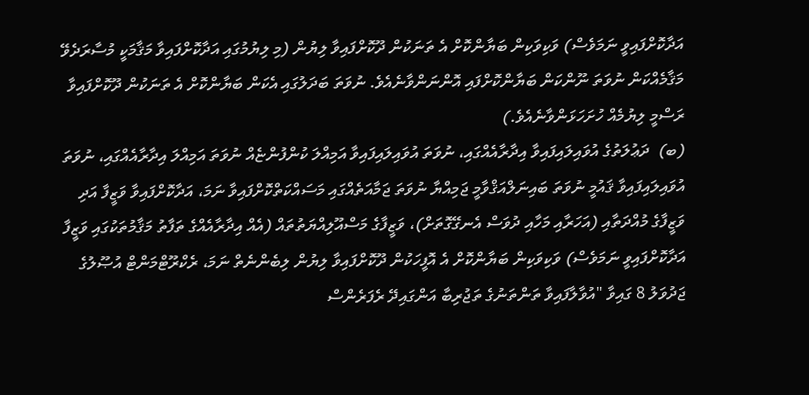އަދާކޮށްފައިވީ ނަމަވެސް) ވަކިވަކިން ބަޔާންކޮށް އެ ތަނަކުން ދޫކޮށްފައިވާ ލިޔުން (މި ލިޔުމުގައި އަދާކޮށްފައިވާ މަޤާމަކީ މުސާރަދެވޭ މަޤާމެއްކަން ނުވަތަ ނޫންކަން ބަޔާންކޮށްފައި އޮންނަންވާނެއެވެ. ނުވަތަ ބަދަލުގައި އެކަން ބަޔާންކޮށް އެ ތަނަކުން ދޫކޮށްފައިވާ ރަސްމީ ލިޔުމެއް ހުށަހަޅަންވާނެއެވެ.)
(ބ)  ދަޢުލަތުގެ އުވައިލައިފައިވާ އިދާރާއެއްގައި، ނުވަތަ އުވައިލައިފައިވާ އަމިއްލަ ކުންފުންޏެއް ނުވަތަ އަމިއްލަ އިދާރާއެއްގައި، ނުވަތަ އުވައިލައިފައިވާ ޤައުމީ ނުވަތަ ބައިނަލްއަޤްވާމީ ޖަމިއްޔާ ނުވަތަ ޖަމާއަތެއްގައި މަސައްކަތްކޮށްފައިވާ ނަމަ، އަދާކޮށްފައިވާ ވަޒީފާ އަދި ވަޒީފާގެ މުއްދަތާއި (އަހަރާއި މަހާއި ދުވަސް އެނގޭގޮތަށް)، ވަޒީފާގެ މަސްއޫލިއްޔަތުތައް (އެއް އިދާރާއެއްގެ ތަފާތު މަޤާމުތަކުގައި ވަޒީފާ އަދާކޮށްފައިވީ ނަމަވެސް) ވަކިވަކިން ބަޔާންކޮށް އެ އޮފީހަކުން ދޫކޮށްފައިވާ ލިޔުން ލިބެންނެތް ނަމަ، ރެކްރޫޓްމަންޓް އުޞޫލުގެ ޖަދުވަލު 8 ގައިވާ "އުވާލާފައިވާ ތަންތަނުގެ ތަޖުރިބާ އަންގައިދޭ ރެފަރެންސް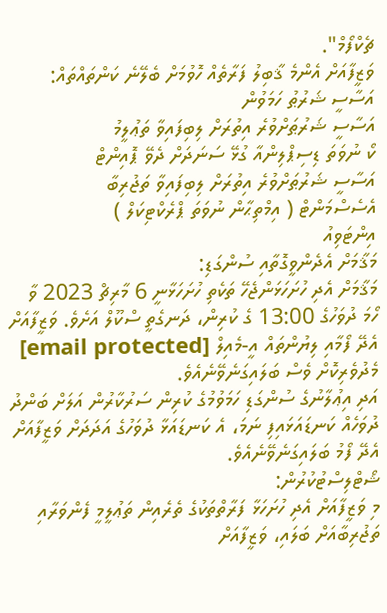ޗެކްފޯމް".
ވަޒީފާއަށް އެންމެ ޤާބިލު ފަރާތެއް ހޮވުމަށް ބެލޭނެ ކަންތައްތައް:
އަސާސީ ޝަރުޠު ހަމަވުން
އަސާސީ ޝަރުޠަށްވުރެ އިތުރަށް ލިބިފައިވާ ތަޢުލީމު
ކޯ ނުވަތަ ޑިސިޕްލިންއާ ގުޅޭ ސަނަދަށް ދެވޭ ޕޮއިންޓް
އަސާސީ ޝަރުޠަށްވުރެ އިތުރަށް ލިބިފައިވާ ތަޖުރިބާ
އެސެސްމަންޓް ( އިމްތިޙާން ނުވަތަ ޕްރެކްޓިކަލް )
އިންޓަވިއު
މަޤާމަށް އެދެންވީގޮތާއި ސުންގަޑި:
މަޤާމަށް އެދި ހުށަހަޅަންޖެހޭ ތަކެތި ހުށަހަޅާނީ 6 މާރިޗް 2023 ވާ ހޯމަ ދުވަހުގެ 13:00 ގެ ކުރިން، ދަނގެތީ ސްކޫލް އަށެވެ. ވަޒީފާއަށް އެދޭ ފޯމާއި ލިޔުންތައް އީ-މެއިލް [email protected]
މެދުވެރިކޮށް ވެސް ބަލައިގަނެވޭނެއެވެ.
އަދި އިޢުލާނުގެ ސުންގަޑި ހަމަވުމުގެ ކުރިން ސަރުކާރުން އަލަށް ބަންދު ދުވަހެއް ކަނޑައަޅައިފި ނަމަ، އެ ކަނޑައަޅާ ދުވަހުގެ އަދަދަށް ވަޒީފާއަށް އެދޭ ފޯމު ބަލައިގަނެވޭނެއެވެ.
ޝޯޓްލިސްޓުކުރުން:
މި ވަޒީފާއަށް އެދި ހުށަހަޅާ ފަރާތްތަކުގެ ތެރެއިން ތަޢުލީމީ ފެންވަރާއި ތަޖުރިބާއަށް ބަލައި، ވަޒީފާއަށް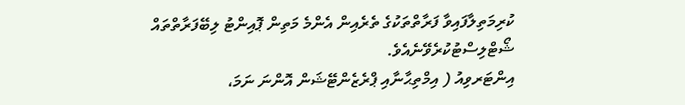ކުރިމަތިލާފައިވާ ފަރާތްތަކުގެ ތެރެއިން އެންމެ މަތިން ޕޮއިންޓު ލިބޭފަރާތްތައް ޝޯޓްލިސްޓުކުރެވޭނެއެވެ.
އިންޓަރވިއު ( އިމްތިޙާނާއި ޕްރެޒެންޓޭޝަން އޮންނަ ނަމަ،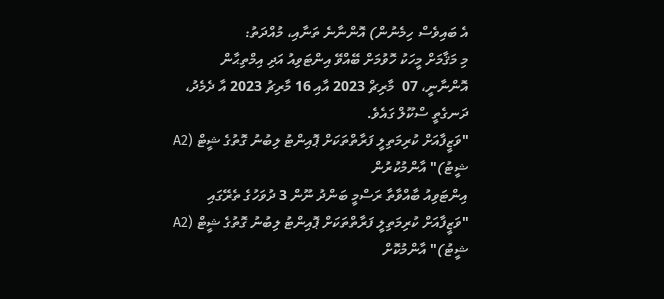އެ ބައިވެސް ހިމެނުން) އޮންނާނެ ތަނާއި، މުއްދަތު:
މި މަޤާމަށް މީހަކު ހޮވުމަށް ބޭއްވޭ އިންޓަވިއު އަދި އިމްތިޙާން  އޮންނާނީ، 07  މާރިޗް 2023 އާއި 16 މާރިޗު 2023 އާ ދެމެދު، ދަނގެތީ ސްކޫލް ގައެވެ.
"ވަޒީފާއަށް ކުރިމަތިލީ ފަރާތްތަކަށް ޕޮއިންޓު ލިބުނު ގޮތުގެ ޝީޓް (A2 ޝީޓު)" އާންމުކުރުން
އިންޓަވިއު ބާއްވާތާ ރަސްމީ ބަންދު ނޫން 3 ދުވަހުގެ ތެރޭގައި "ވަޒީފާއަށް ކުރިމަތިލީ ފަރާތްތަކަށް ޕޮއިންޓު ލިބުނު ގޮތުގެ ޝީޓް (A2 ޝީޓު)" އާންމުކޮށް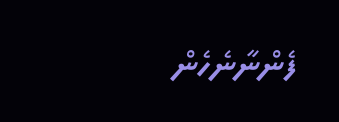ފެންނާނެހެން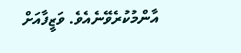އާންމުކުރެވޭނެއެވެ. ވަޒީފާއަށް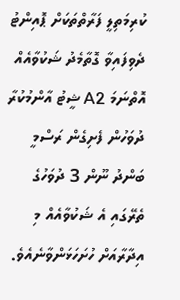ކުރިމަތިލީ ފަރާތްތަކަށް ޕޮއިންޓު ދެވިފައިވާ ގޮތާމެދު ޝަކުވާއެއް އޮތްނަމަ A2 ޝީޓު އާންމުކުރާ ދުވަހުން ފެށިގެން ރަސްމީ ބަންދު ނޫން 3 ދުވަހުގެ ތެރޭގައި އެ ޝަކުވާއެއް މި އިދާރާއަށް ހުށަހަޅަންވާނެއެވެ.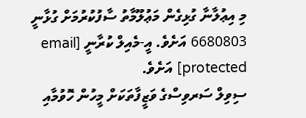މި އިޢުލާނާ ގުޅިގެން މަޢުލޫމާތު ސާފުކުރުމަށް ގުޅާނީ 6680803 އަށެވެ. އީ-މެއިލް ކުރާނީ [email protected] އަށެވެ.
ސިވިލް ސަރވިސްގެ ވަޒީފާތަކަށް މީހުން ހޮވުމާއި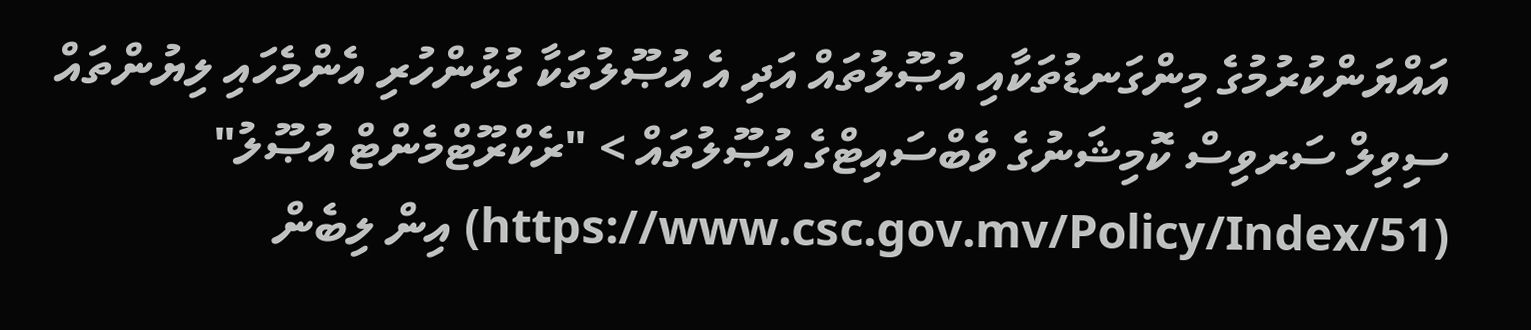އައްޔަންކުރުމުގެ މިންގަނޑުތަކާއި އުޞޫލުތައް އަދި އެ އުޞޫލުތަކާ ގުޅުންހުރި އެންމެހައި ލިޔުންތައް ސިވިލް ސަރވިސް ކޮމިޝަނުގެ ވެބްސައިޓްގެ އުޞޫލުތައް > "ރެކްރޫޓްމެންޓް އުޞޫލު" (https://www.csc.gov.mv/Policy/Index/51) އިން ލިބެން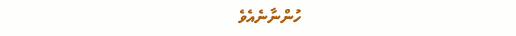ހުންނާނެއެވެ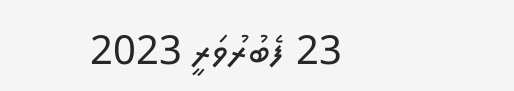23 ފެބުރުވަރީ 2023